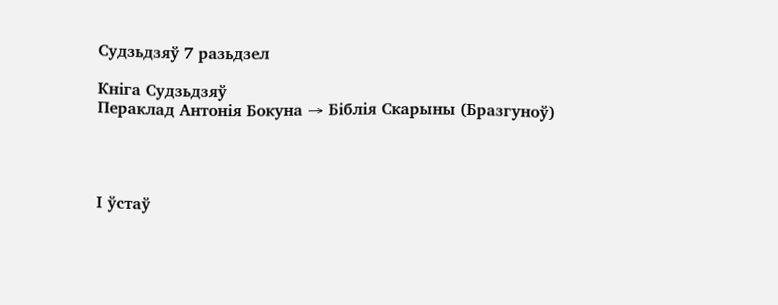Судзьдзяў 7 разьдзел

Кніга Судзьдзяў
Пераклад Антонія Бокуна → Біблія Скарыны (Бразгуноў)




І ўстаў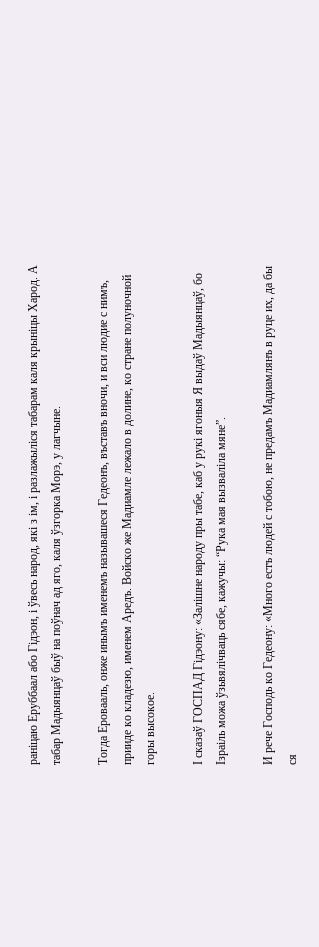раніцаю Еруббаал або Гідэон, і ўвесь народ, які з ім, і разлажыліся табарам каля крыніцы Харод. А табар Мадыянцаў быў на поўнач ад яго, каля ўзгорка Морэ, у лагчыне.

Тогда Еровааль, онже инымъ именемъ называшеся Гедеонъ, въставъ вночи, и вси людие с нимъ, прииде ко кладезю, именем Аредъ. Войско же Мадиамле лежало в долине, ко стране полуночной горы высокое.

І сказаў ГОСПАД Гідэону: «Залішне народу пры табе, каб у рукі ягоныя Я выдаў Мадыянцаў, бо Ізраіль можа ўзьвялічваць сябе, кажучы: “Рука мая вызваліла мяне”.

И рече Господь ко Гедеону: «Много естъ людей с тобою, не предамъ Мадиамлянъ в руце их, да бы ся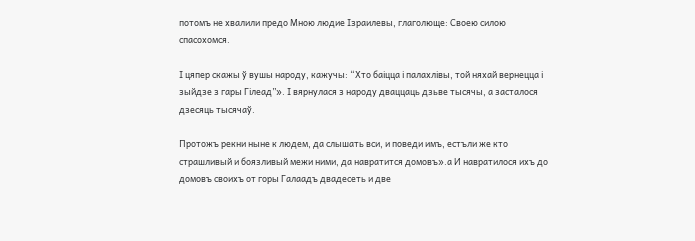потомъ не хвалили предо Мною людие Ізраилевы, глаголюще: Своею силою спасохомся.

І цяпер скажы ў вушы народу, кажучы: “Хто баіцца і палахлівы, той няхай вернецца і зыйдзе з гары Гілеад”». І вярнулася з народу дваццаць дзьве тысячы, а засталося дзесяць тысячаў.

Протожъ рекни ныне к людем, да слышать вси, и поведи имъ, естъли же кто страшливый и боязливый межи ними, да навратится домовъ».a И навратилося ихъ до домовъ своихъ от горы Галаадъ двадесеть и две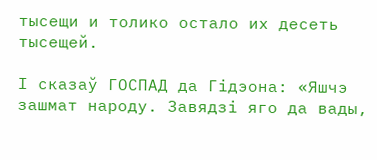тысещи и толико остало их десеть тысещей.

І сказаў ГОСПАД да Гідэона: «Яшчэ зашмат народу. Завядзі яго да вады,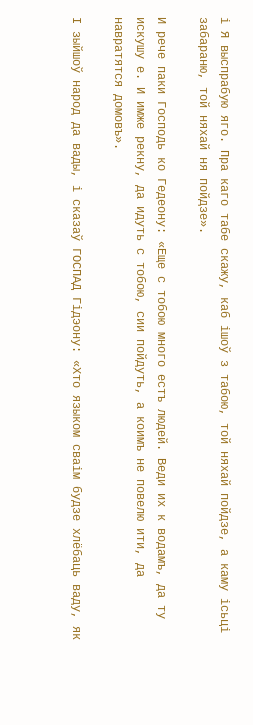і Я выспрабую яго. Пра каго табе скажу, каб ішоў з табою, той няхай пойдзе, а каму ісьці забараню, той няхай ня пойдзе».

И рече паки Господь ко Гедеону: «Еще с тобою много естъ людей. Веди их к водамъ, да ту искушу е. И имже рекну, да идуть с тобою, сии пойдуть, а коимъ не повелю ити, да навратятся домовъ».

І зыйшоў народ да вады, і сказаў ГОСПАД Гідэону: «Хто языком сваім будзе хлёбаць ваду, як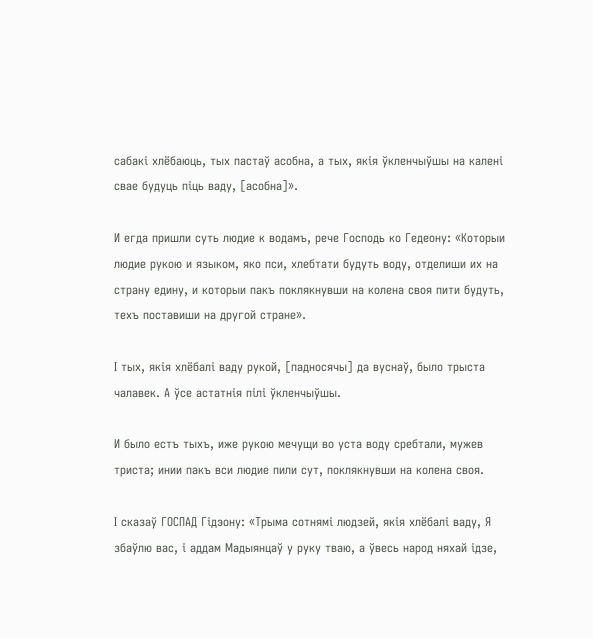сабакі хлёбаюць, тых пастаў асобна, а тых, якія ўкленчыўшы на калені свае будуць піць ваду, [асобна]».

И егда пришли суть людие к водамъ, рече Господь ко Гедеону: «Которыи людие рукою и языком, яко пси, хлебтати будуть воду, отделиши их на страну едину, и которыи пакъ поклякнувши на колена своя пити будуть, техъ поставиши на другой стране».

І тых, якія хлёбалі ваду рукой, [падносячы] да вуснаў, было трыста чалавек. А ўсе астатнія пілі ўкленчыўшы.

И было естъ тыхъ, иже рукою мечущи во уста воду сребтали, мужев триста; инии пакъ вси людие пили сут, поклякнувши на колена своя.

І сказаў ГОСПАД Гідэону: «Трыма сотнямі людзей, якія хлёбалі ваду, Я збаўлю вас, і аддам Мадыянцаў у руку тваю, а ўвесь народ няхай ідзе,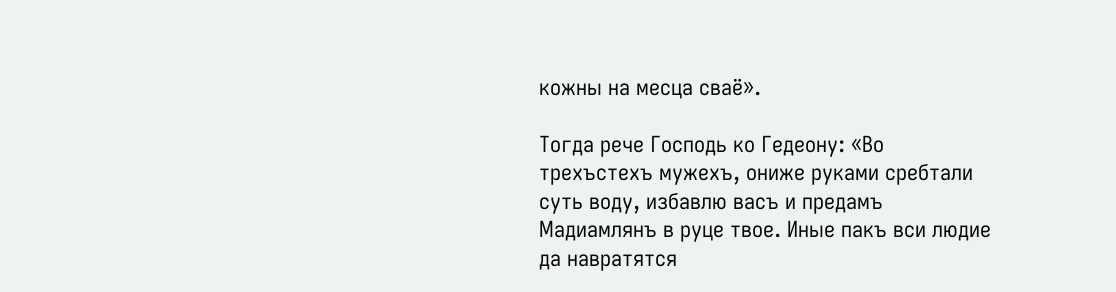кожны на месца сваё».

Тогда рече Господь ко Гедеону: «Во трехъстехъ мужехъ, ониже руками сребтали суть воду, избавлю васъ и предамъ Мадиамлянъ в руце твое. Иные пакъ вси людие да навратятся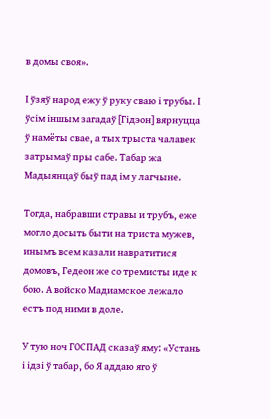в домы своя».

І ўзяў народ ежу ў руку сваю і трубы. І ўсім іншым загадаў [Гідэон] вярнуцца ў намёты свае, а тых трыста чалавек затрымаў пры сабе. Табар жа Мадыянцаў быў пад ім у лагчыне.

Тогда, набравши стравы и трубъ, еже могло досыть быти на триста мужев, инымъ всем казали навратитися домовъ, Гедеон же со тремисты иде к бою. А войско Мадиамское лежало естъ под ними в доле.

У тую ноч ГОСПАД сказаў яму: «Устань і ідзі ў табар, бо Я аддаю яго ў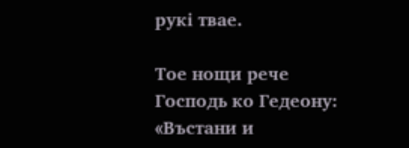рукі твае.

Тое нощи рече Господь ко Гедеону: «Въстани и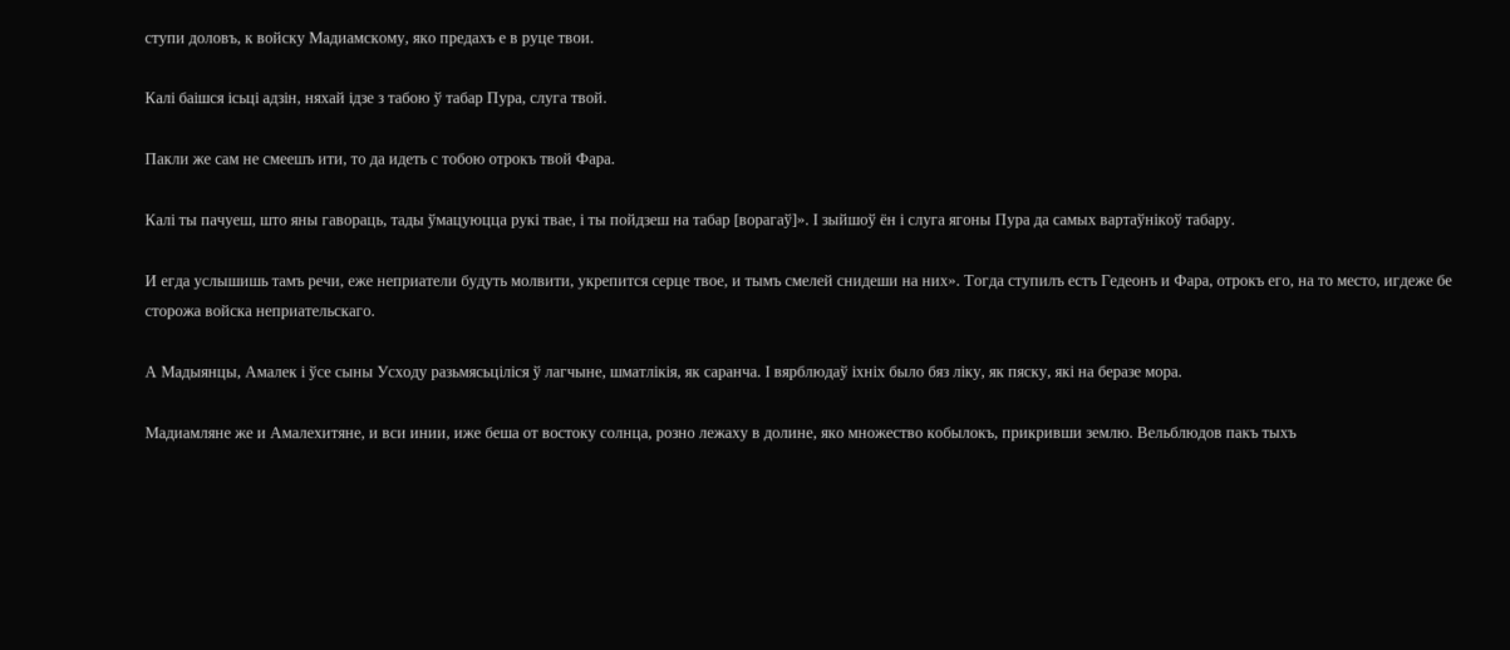ступи доловъ, к войску Мадиамскому, яко предахъ е в руце твои.

Калі баішся ісьці адзін, няхай ідзе з табою ў табар Пура, слуга твой.

Пакли же сам не смеешъ ити, то да идеть с тобою отрокъ твой Фара.

Калі ты пачуеш, што яны гавораць, тады ўмацуюцца рукі твае, і ты пойдзеш на табар [ворагаў]». І зыйшоў ён і слуга ягоны Пура да самых вартаўнікоў табару.

И егда услышишь тамъ речи, еже неприатели будуть молвити, укрепится серце твое, и тымъ смелей снидеши на них». Тогда ступилъ естъ Гедеонъ и Фара, отрокъ его, на то место, игдеже бе сторожа войска неприательскаго.

А Мадыянцы, Амалек і ўсе сыны Усходу разьмясьціліся ў лагчыне, шматлікія, як саранча. І вярблюдаў іхніх было бяз ліку, як пяску, які на беразе мора.

Мадиамляне же и Амалехитяне, и вси инии, иже беша от востоку солнца, розно лежаху в долине, яко множество кобылокъ, прикривши землю. Вельблюдов пакъ тыхъ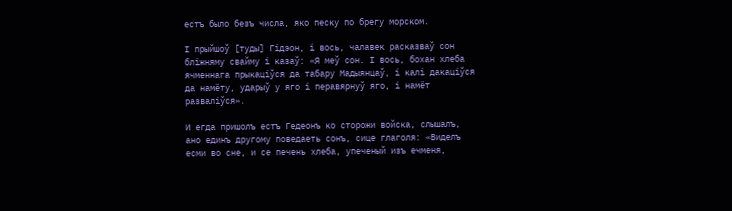естъ было безъ числа, яко песку по брегу морском.

І прыйшоў [туды] Гідэон, і вось, чалавек расказваў сон бліжняму свайму і казаў: «Я меў сон. І вось, бохан хлеба ячменнага прыкаціўся да табару Мадыянцаў, і калі дакаціўся да намёту, ударыў у яго і перавярнуў яго, і намёт разваліўся».

И егда пришолъ естъ Гедеонъ ко сторожи войска, слышалъ, ано единъ другому поведаеть сонъ, сице глаголя: «Виделъ есми во сне, и се печень хлеба, упеченый изъ ечменя,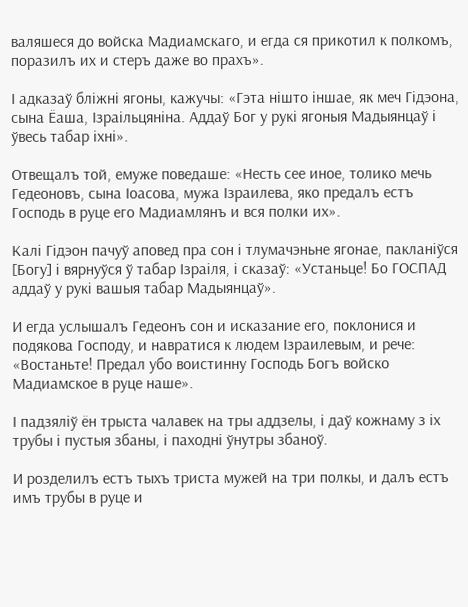валяшеся до войска Мадиамскаго, и егда ся прикотил к полкомъ, поразилъ их и стеръ даже во прахъ».

І адказаў бліжні ягоны, кажучы: «Гэта нішто іншае, як меч Гідэона, сына Ёаша, Ізраільцяніна. Аддаў Бог у рукі ягоныя Мадыянцаў і ўвесь табар іхні».

Отвещалъ той, емуже поведаше: «Несть сее иное, толико мечь Гедеоновъ, сына Іоасова, мужа Ізраилева, яко предалъ естъ Господь в руце его Мадиамлянъ и вся полки их».

Калі Гідэон пачуў аповед пра сон і тлумачэньне ягонае, пакланіўся [Богу] і вярнуўся ў табар Ізраіля, і сказаў: «Устаньце! Бо ГОСПАД аддаў у рукі вашыя табар Мадыянцаў».

И егда услышалъ Гедеонъ сон и исказание его, поклонися и подякова Господу, и навратися к людем Ізраилевым, и рече: «Востаньте! Предал убо воистинну Господь Богъ войско Мадиамское в руце наше».

І падзяліў ён трыста чалавек на тры аддзелы, і даў кожнаму з іх трубы і пустыя збаны, і паходні ўнутры збаноў.

И розделилъ естъ тыхъ триста мужей на три полкы, и далъ естъ имъ трубы в руце и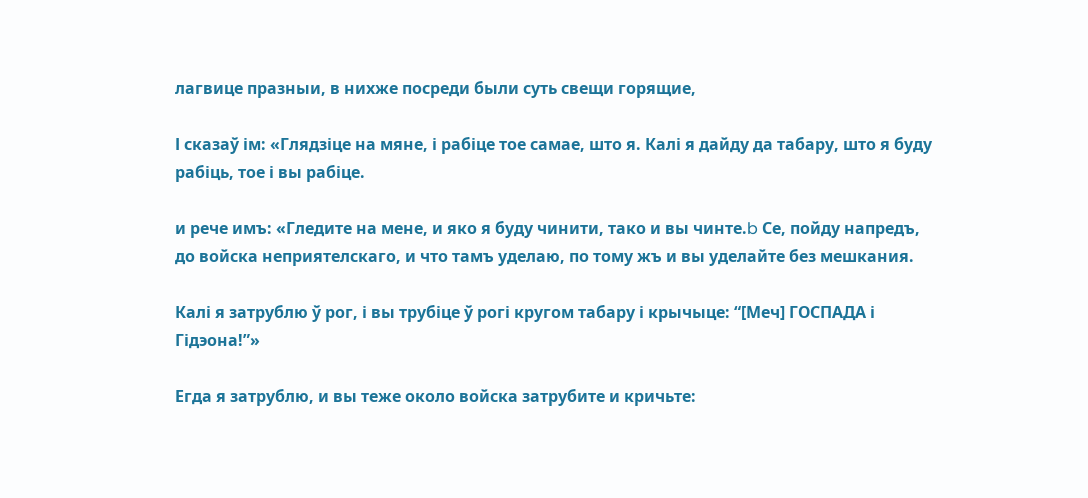лагвице празныи, в нихже посреди были суть свещи горящие,

І сказаў ім: «Глядзіце на мяне, і рабіце тое самае, што я. Калі я дайду да табару, што я буду рабіць, тое і вы рабіце.

и рече имъ: «Гледите на мене, и яко я буду чинити, тако и вы чинте.b Се, пойду напредъ, до войска неприятелскаго, и что тамъ уделаю, по тому жъ и вы уделайте без мешкания.

Калі я затрублю ў рог, і вы трубіце ў рогі кругом табару і крычыце: “[Меч] ГОСПАДА і Гідэона!”»

Егда я затрублю, и вы теже около войска затрубите и кричьте: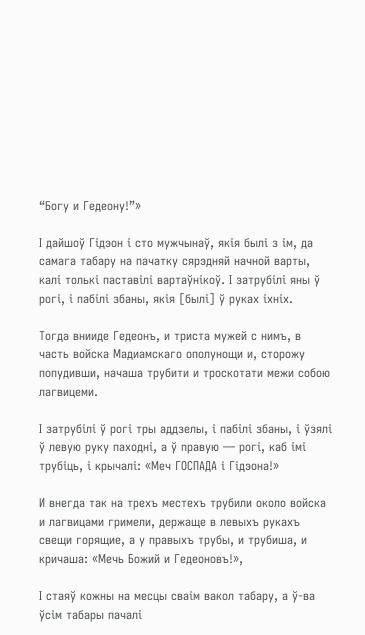“Богу и Гедеону!”»

І дайшоў Гідэон і сто мужчынаў, якія былі з ім, да самага табару на пачатку сярэдняй начной варты, калі толькі паставілі вартаўнікоў. І затрубілі яны ў рогі, і пабілі збаны, якія [былі] ў руках іхніх.

Тогда внииде Гедеонъ, и триста мужей с нимъ, в часть войска Мадиамскаго ополунощи и, сторожу попудивши, начаша трубити и троскотати межи собою лагвицеми.

І затрубілі ў рогі тры аддзелы, і пабілі збаны, і ўзялі ў левую руку паходні, а ў правую — рогі, каб імі трубіць, і крычалі: «Меч ГОСПАДА і Гідэона!»

И внегда так на трехъ местехъ трубили около войска и лагвицами гримели, держаще в левыхъ рукахъ свещи горящие, а у правыхъ трубы, и трубиша, и кричаша: «Мечь Божий и Гедеоновъ!»,

І стаяў кожны на месцы сваім вакол табару, а ў-ва ўсім табары пачалі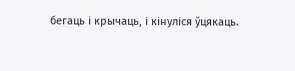бегаць і крычаць, і кінуліся ўцякаць.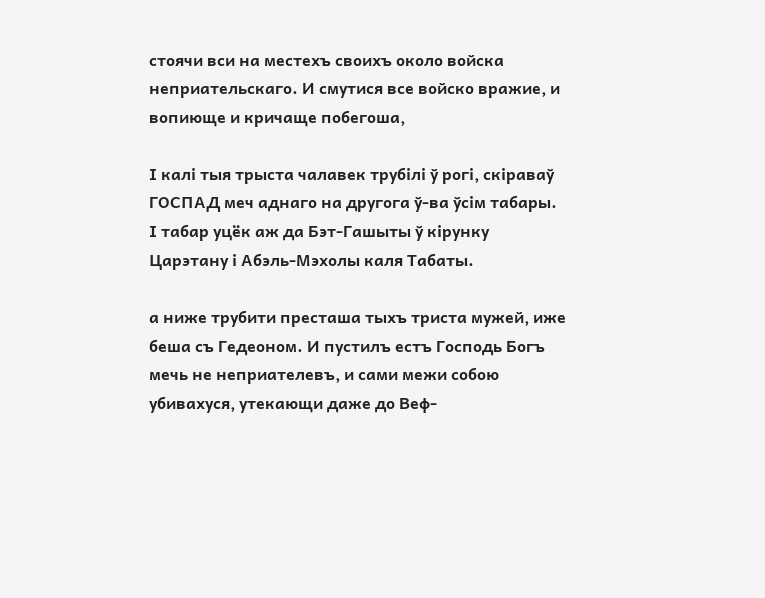стоячи вси на местехъ своихъ около войска неприательскаго. И смутися все войско вражие, и вопиюще и кричаще побегоша,

І калі тыя трыста чалавек трубілі ў рогі, скіраваў ГОСПАД меч аднаго на другога ў-ва ўсім табары. І табар уцёк аж да Бэт-Гашыты ў кірунку Царэтану і Абэль-Мэхолы каля Табаты.

а ниже трубити престаша тыхъ триста мужей, иже беша съ Гедеоном. И пустилъ естъ Господь Богъ мечь не неприателевъ, и сами межи собою убивахуся, утекающи даже до Веф-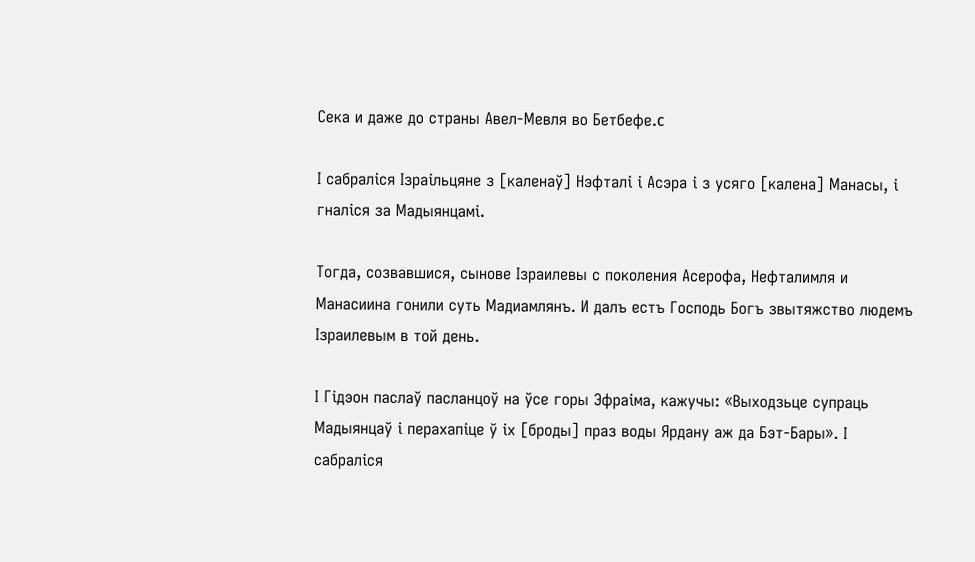Сека и даже до страны Авел-Мевля во Бетбефе.c

І сабраліся Ізраільцяне з [каленаў] Нэфталі і Асэра і з усяго [калена] Манасы, і гналіся за Мадыянцамі.

Тогда, созвавшися, сынове Ізраилевы с поколения Асерофа, Нефталимля и Манасиина гонили суть Мадиамлянъ. И далъ естъ Господь Богъ звытяжство людемъ Ізраилевым в той день.

І Гідэон паслаў пасланцоў на ўсе горы Эфраіма, кажучы: «Выходзьце супраць Мадыянцаў і перахапіце ў іх [броды] праз воды Ярдану аж да Бэт-Бары». І сабраліся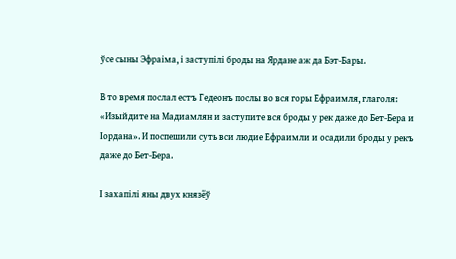ўсе сыны Эфраіма, і заступілі броды на Ярдане аж да Бэт-Бары.

В то время послал естъ Гедеонъ послы во вся горы Ефраимля, глаголя: «Изыйдите на Мадиамлян и заступите вся броды у рек даже до Бет-Бера и Іордана». И поспешили суть вси людие Ефраимли и осадили броды у рекъ даже до Бет-Бера.

І захапілі яны двух князёў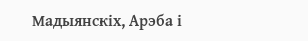Мадыянскіх, Арэба і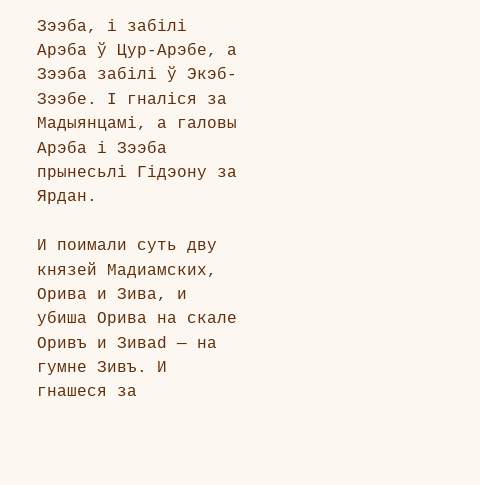Зээба, і забілі Арэба ў Цур-Арэбе, а Зээба забілі ў Экэб-Зээбе. І гналіся за Мадыянцамі, а галовы Арэба і Зээба прынесьлі Гідэону за Ярдан.

И поимали суть дву князей Мадиамских, Орива и Зива, и убиша Орива на скале Оривъ и Зиваd — на гумне Зивъ. И гнашеся за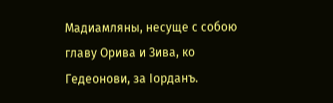Мадиамляны, несуще с собою главу Орива и Зива, ко Гедеонови, за Іорданъ.